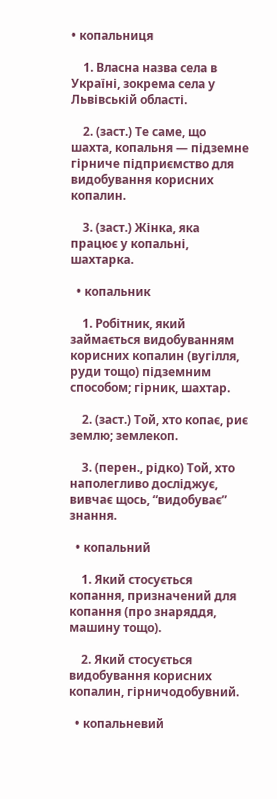• копальниця

    1. Власна назва села в Україні, зокрема села у Львівській області.

    2. (заст.) Те саме, що шахта, копальня — підземне гірниче підприємство для видобування корисних копалин.

    3. (заст.) Жінка, яка працює у копальні, шахтарка.

  • копальник

    1. Робітник, який займається видобуванням корисних копалин (вугілля, руди тощо) підземним способом; гірник, шахтар.

    2. (заст.) Той, хто копає, риє землю; землекоп.

    3. (перен., рідко) Той, хто наполегливо досліджує, вивчає щось, “видобуває” знання.

  • копальний

    1. Який стосується копання, призначений для копання (про знаряддя, машину тощо).

    2. Який стосується видобування корисних копалин, гірничодобувний.

  • копальневий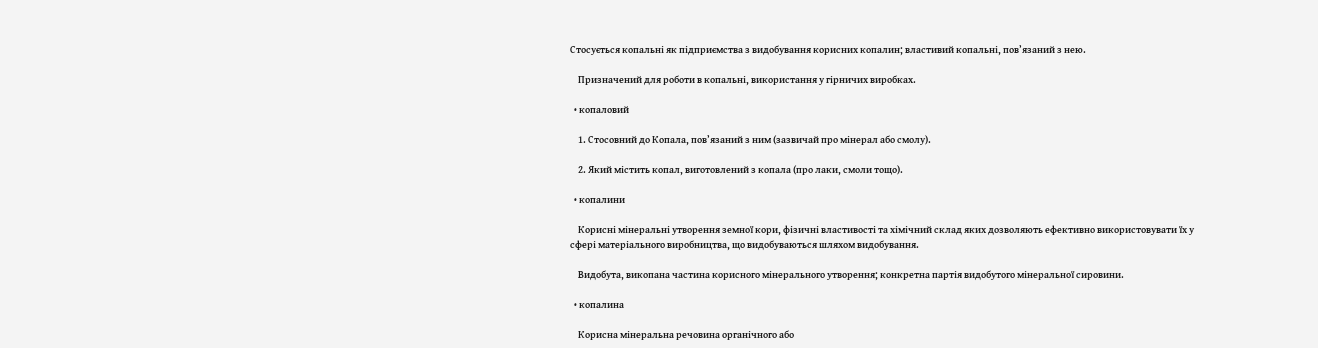Стосується копальні як підприємства з видобування корисних копалин; властивий копальні, пов’язаний з нею.

    Призначений для роботи в копальні, використання у гірничих виробках.

  • копаловий

    1. Стосовний до Копала, пов’язаний з ним (зазвичай про мінерал або смолу).

    2. Який містить копал, виготовлений з копала (про лаки, смоли тощо).

  • копалини

    Корисні мінеральні утворення земної кори, фізичні властивості та хімічний склад яких дозволяють ефективно використовувати їх у сфері матеріального виробництва, що видобуваються шляхом видобування.

    Видобута, викопана частина корисного мінерального утворення; конкретна партія видобутого мінеральної сировини.

  • копалина

    Корисна мінеральна речовина органічного або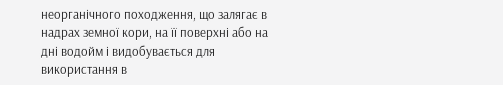неорганічного походження, що залягає в надрах земної кори, на її поверхні або на дні водойм і видобувається для використання в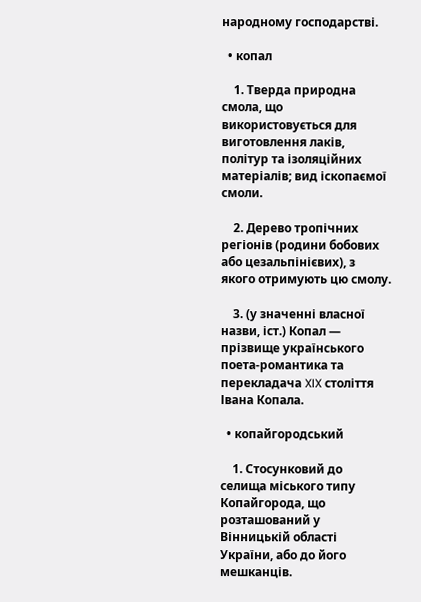народному господарстві.

  • копал

    1. Тверда природна смола, що використовується для виготовлення лаків, політур та ізоляційних матеріалів; вид іскопаємої смоли.

    2. Дерево тропічних регіонів (родини бобових або цезальпінієвих), з якого отримують цю смолу.

    3. (у значенні власної назви, іст.) Копал — прізвище українського поета-романтика та перекладача XIX століття Івана Копала.

  • копайгородський

    1. Стосунковий до селища міського типу Копайгорода, що розташований у Вінницькій області України, або до його мешканців.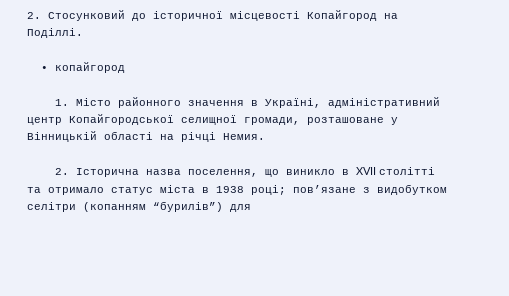2. Стосунковий до історичної місцевості Копайгород на Поділлі.

  • копайгород

    1. Місто районного значення в Україні, адміністративний центр Копайгородської селищної громади, розташоване у Вінницькій області на річці Немия.

    2. Історична назва поселення, що виникло в XVII столітті та отримало статус міста в 1938 році; пов’язане з видобутком селітри (копанням “бурилів”) для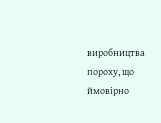виробництва пороху, що ймовірно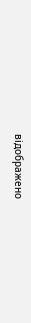відображено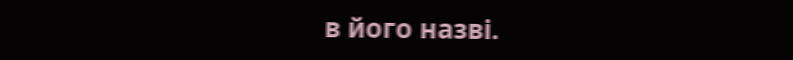в його назві.